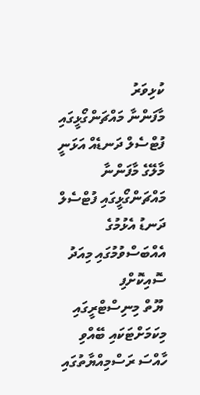ކުޅިވަރު
މާފަންނާ މައްޗަންގޯޅީގައި ފުޓްސެލް ދަނޑެއް އަޅަނީ
މާލޭގެ މާފަންނާ މައްޗަންގޯޅީގައި ފުޓްސެލް
ދަނޑު އެޅުމުގެ އެއްބަސްވުމުގައި މިއަދު ސޮއިކޮށްފި
 ޔޫތް މިނިސްޓްރީގައި
މިކަމަށްޓަކައި ބޭއްވި ހާއްސަ ރަސްމިއްޔާތުގައި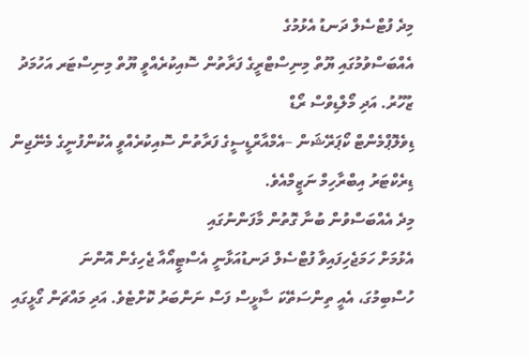މިދެ ފުޓްސެލް ދަނޑު އެޅުމުގެ
އެއްބަސްވުމުގައި ޔޫތް މިނިސްޓްރީގެ ފަރާތުން ސޮއިކުރެއްވީ ޔޫތް މިނިސްޓަރ އަހުމަދު
ޒުހޫރު. އަދި މޯލްޑިވްސް ރޯޑް
ޑިވެލޮޕްމެންޓް ކޯޕަރޭޝަން –އެމްއާރްޑީސީގެ ފަރާތުން ސޮއިކުރެއްވީ އެކުންފުނީގެ މެނޭޖިން
ޑިރެކްޓަރު އިބްރާހިމް ނަޒީމްއެވެ.
މިދެ އެއްބަސްވުން ބުނާ ގޮތުން މާފަންނުގައި
އެޅުމަށް ހަމަޖެހިފައިވާ ފުޓްސެލް ދަނޑުއަޅާނީ އެސްޓީއޯއާ ޖެހިގެން އޮންނަ
ހުސްބިމުގަ، އެއީ ތިންސަތޭކަ ސާޅީސް ފަސް ނަންބަރު ކޮށްޓެވެ. އަދި މައްޗަން ގޯޅީގައި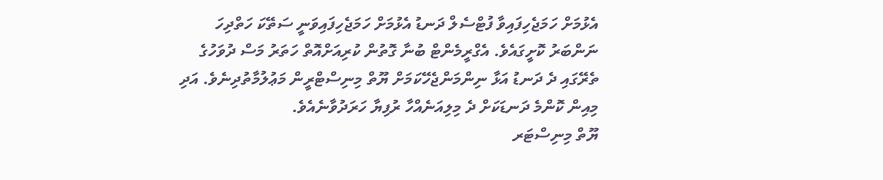އެޅުމަށް ހަމަޖެހިފައިވާ ފުޓްސެލް ދަނޑު އެޅުމަށް ހަމަޖެހިފައިވަނީ ސަތޭކަ ހަތްދިހަ
ނަންބަރު ކޮށީގައެވެ. އެގްރީމެންޓް ބުނާ ގޮތުން ކުރިއަށްއޮތް ހަތަރު މަސް ދުވަހުގެ
ތެރޭގައި ދެ ދަނޑު އަޅާ ނިންމަންޖެހޭކަމަށް ޔޫތް މިނިސްޓްރީން މަޢުލުމާތުދިނެވެ. އަދި
މިއިން ކޮންމެ ދަނޑަކަށް ދެ މިލިއަނެއްހާ ރުފިޔާ ހަރަދުވާނެއެވެ.
ޔޫތް މިނިސްޓަރ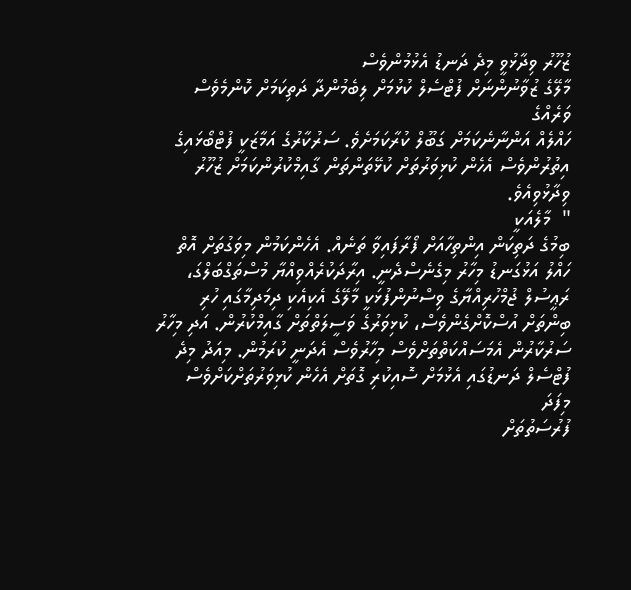ޒުހޫރު ވިދާޅުވީ މިދެ ދަނޑު އެޅުމުންވެސް
މާލޭގެ ޒުވާނުންނަށް ފުޓްސެލް ކުޅުމަށް ލިބެމުންދާ ދަތިކަމަށް ކޮންމެވެސް ވަރެއްގެ
ހައްލެއް އަންނާނެކަމަށް ގަބޫލް ކުރާކަމަށެވެ. ސަރުކާރުގެ އަމާޒަކީ ފުޓްބޯޅައިގެ
އިތުރުންވެސް އެހެން ކުޅިވަރުތަށް ކުޅޭތަންތަން ގާއިމްކުރުންކަމަށް ޒުހޫރު
ވިދާޅުވިއެވެ.
"  މާލެއަކީ
ބިމުގެ ދަތިކަން އިންތިހާއަށް ފޯރާފައިވާ ތަނެއް. އެހެންކަމުން މިވަގުތަށް އޮތް
ހައްލު އަޅުގަނޑު މިހާރު މިގެނެސްދެނީ. އިރާދަކުރެއްވިއްޔާ މުސްތަގްބަލްގަ،
ރަޢީސުލް ޖުމްހުރިއްޔާގެ ވިސްނުންފުޅަކީ މާލޭގެ އެކިއެކި ދިމަދިމާގައި ހުރި ބިންތަށް އުސްކޮށްގެންވެސް، ކުޅިވަރުގެ ވަސީލަތްތަށް ގާއިމްކުރުން. އަދި މިހާރު
ސަރުކާރުން އެމަސައްކަތްތަށްވެސް މިހާރުވެސް އެދަނީ ކުރަމުން. މިއަދު މިދެ
ފުޓްސެލް ދަނޑުގައި އެޅުމަށް ސޮއިކުރި ގޮތަށް އެހެން ކުޅިވަރުތަށްކަށްވެސް މިފަދަ
ފުރުސަތުތަށް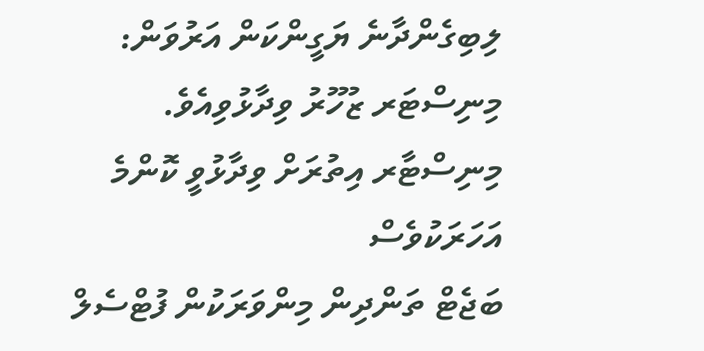ލިބިގެންދާނެ ޔަގީންކަން އަރުވަން: މިނިސްޓަރ ޒުހޫރު ވިދާޅުވިއެވެ.
މިނިސްޓާރ އިތުރަށް ވިދާޅުވީ ކޮންމެ އަހަރަކުވެސް
ބަޖެޓް ތަންދިން މިންވަރަކުން ފުޓްސެލް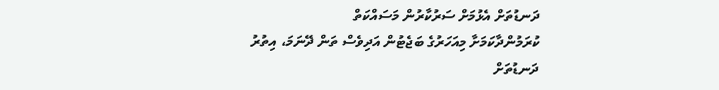ދަނޑުތަށް އެޅުމަށް ސަރުކާރުން މަސައްކަތް
ކުރަމުންދާކަމަށާ މިއަހަރުގެ ބަޖެޓުން އަދިވެސް ތަން ދޭނަމަ، އިތުރު
ދަނޑުތަށް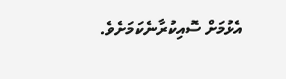އެޅުމަށް ސޮއިކުރާނެކަމަށެވެ.